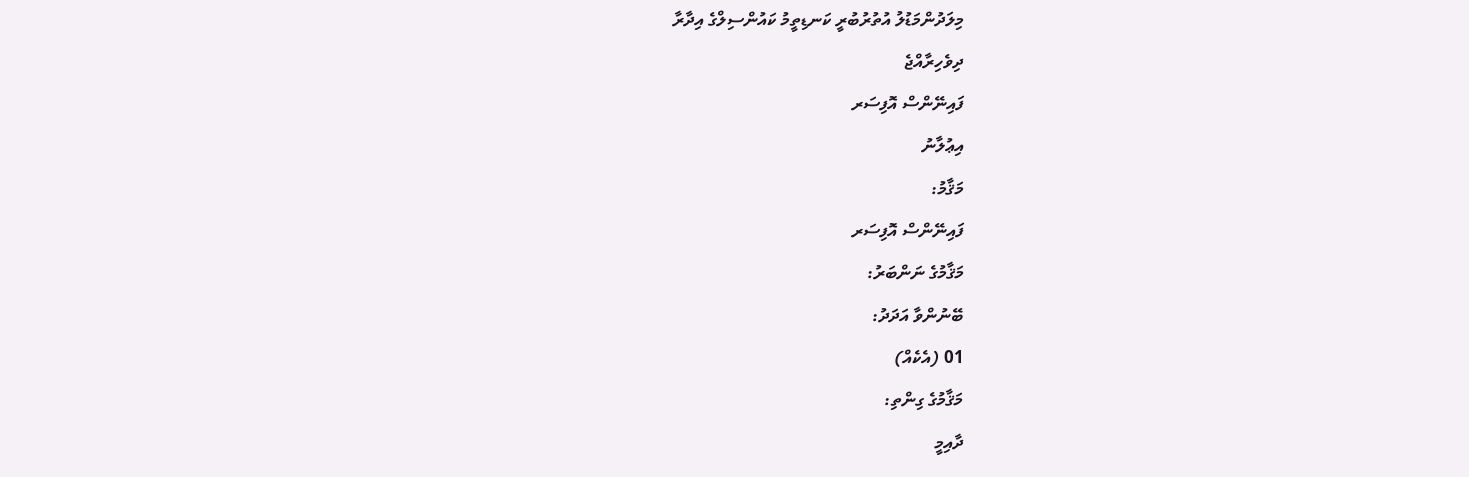މިލަދުންމަޑުލު އުތުރުބުރީ ކަނޑިތީމު ކައުންސިލްގެ އިދާރާ
ދިވެހިރާއްޖެ
ފައިނޭންސް އޮފިސަރ
އިޢުލާނު
މަޤާމު:
ފައިނޭންސް އޮފިސަރ
މަޤާމުގެ ނަންބަރު:
ބޭނުންވާ އަދަދު:
01 (އެކެއް)
މަޤާމުގެ ގިންތި:
ދާއިމީ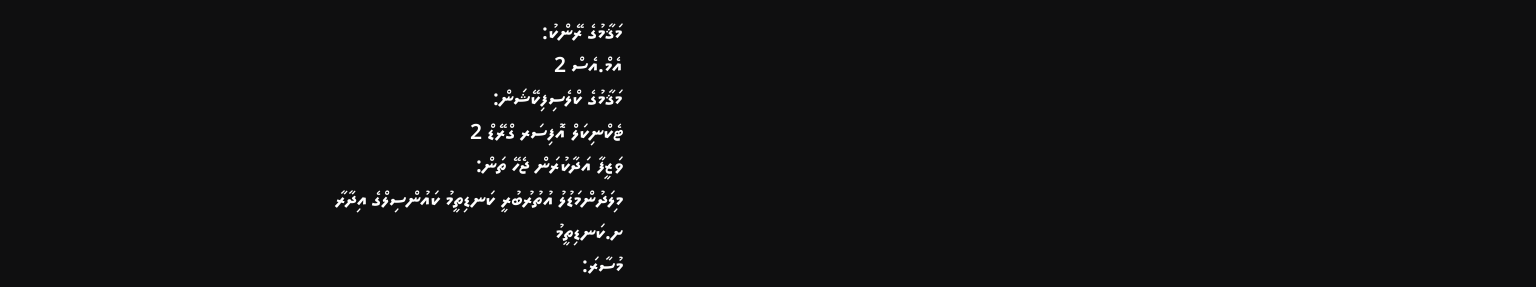މަޤާމުގެ ރޭންކު:
އެމް.އެސް 2
މަޤާމުގެ ކްލެސިފިކޭޝަން:
ޓެކްނިކަލް އޮފިސަރ ގްރޭޑް 2
ވަޒީފާ އަދާކުރަން ޖެހޭ ތަން:
މިލަދުންމަޑުލު އުތުރުބުރީ ކަނޑިތީމު ކައުންސިލްގެ އިދާރާ
ށ.ކަނޑިތީމު
މުސާރަ: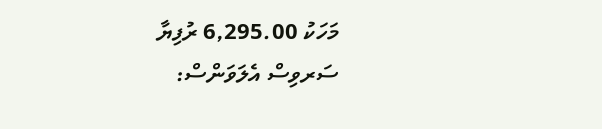މަހަކު 6,295.00 ރުފިޔާ
ސަރވިސް އެލަވަންސް: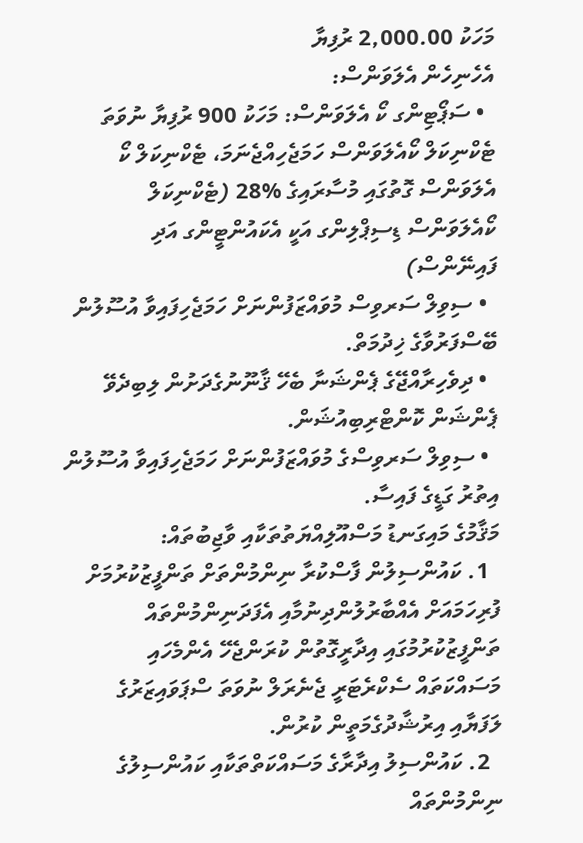މަހަކު 2,000.00 ރުފިޔާ
އެހެނިހެން އެލަވަންސް:
  • ސަޕޯޓިންގ ކޯ އެލަވަންސް: މަހަކު 900 ރުފިޔާ ނުވަތަ ޓެކްނިކަލް ކޯއެލަވަންސް ހަމަޖެހިއްޖެނަމަ، ޓެކްނިކަލް ކޯ އެލަވަންސް ގޮތުގައި މުސާރައިގެ %28 (ޓެކްނިކަލް ކޯއެލަވަންސް ޑިސިޕްލިންގ އަކީ އެކައުންޓީންގ އަދި ފައިނޭންސް)
  • ސިވިލް ސަރވިސް މުވައްޒަފުންނަށް ހަމަޖެހިފައިވާ އުސޫލުން ބޭސްފަރުވާގެ ޚިދުމަތް.
  • ދިވެހިރާއްޖޭގެ ޕެންޝަނާ ބެހޭ ޤާނޫނުގެދަށުން ލިބިދެވޭ ޕެންޝަން ކޮންޓްރިބިއުޝަން.
  • ސިވިލް ސަރވިސްގެ މުވައްޒަފުންނަށް ހަމަޖެހިފައިވާ އުސޫލުން އިތުރު ގަޑީގެ ފައިސާ.
މަޤާމުގެ މައިގަނޑު މަސްއޫލިއްޔަތުތަކާއި ވާޖިބުތައް:
  1. ކައުންސިލުން ފާސްކުރާ ނިންމުންތަށް ތަންފީޒުކުރުމަށް ފުރިހަމައަށް އެއްބާރުލުންދިނުމާއި އެފަދަނިންމުންތައް ތަންފީޒުކުރުމުގައި އިދާރީގޮތުން ކުރަންޖެހޭ އެންމެހައި މަސައްކަތައް ސެކްރެޓަރީ ޖެނެރަލް ނުވަތަ ސްޕަވައިޒަރުގެ ލަފަޔާއި އިރުޝާދުގެމަތީން ކުރުން.
  2. ކައުންސިލު އިދާރާގެ މަސައްކަތްތަކާއި ކައުންސިލުގެ ނިންމުންތައް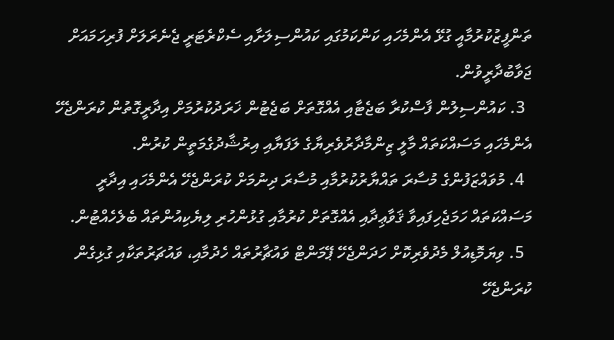ތަންފީޒުކުރުމާއީ ގުޅޭ އެންމެހައި ކަންކަމުގައި ކައުންސިލަށާއި ސެކްރެޓަރީ ޖެނެރަލަށް ފުރިހަމައަށް ޖަވާބުދާރީވުން.
  3. ކައުންސިލުން ފާސްކުރާ ބަޖެޓާއި އެއްގޮތަށް ބަޖެޓުން ޚަރަދުކުރުމަށް އިދާރީގޮތުން ކުރަންޖެހޭ އެންމެހައި މަސައްކަތައް މާލީ ޒިންމާދާރުވެރިޔާގެ ލަފަޔާއި އިރުޝާދުގެމަތީން ކުރުން.
  4. މުވައްޒަފުންގެ މުސާރަ ތައްޔާރުކުރުމާއި މުސާރަ ދިނުމަށް ކުރަންޖެހޭ އެންމެހައި އިދާރީ މަސައްކަތައް ހަމަޖެހިފައިވާ ޤަވާޢިދާއި އެއްގޮތަށް ކުރުމާއި ގުޅުންހުރި ލިޔެކިއުންތައް ބެލެހެއްޓުން.
  5. ވިޔަމޮޑިއުލް މެދުވެރިކޮށް ހަދަންޖެހޭ ޕޭމަންޓް ވައުޗާރުތައް ހެދުމާއި، ވައުޗަރުތަކާއި ގުޅިގެން ކުރަންޖެހޭ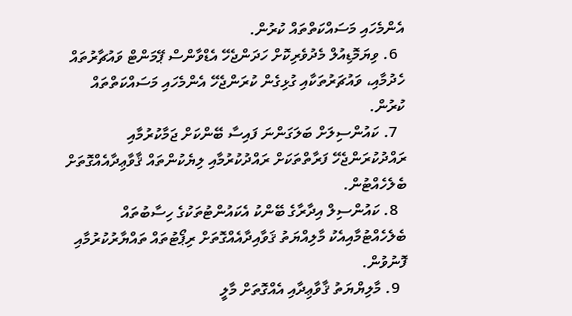އެންމެހައި މަސައްކަތްތައް ކުރުން.
  6. ވިޔަމޮޑިއުލް މެދުވެރިކޮށް ހަދަންޖެހޭ އެޑްވާންސް ޕޭމަންޓް ވައުޗާރުތައް ހެދުމާއި، ވައުޗަރުތަކާއި ގުޅިގެން ކުރަންޖެހޭ އެންމެހައި މަސައްކަތްތައް ކުރުން.
  7. ކައުންސިލަށް ބަލަގަންނަ ފައިސާ ބޭންކަށް ޖަމާކުރުމާއި ރައްދުކުރަންޖެހޭ ފަރާތްތަކަށް ރައްދުކުރުމާއި ލިޔެކުންތައް ޤާވާޢިދާއެއްގޮތަށް ބެލެހެއްޓުން.
  8. ކައުންސިލް އިދާރާގެ ބޭންކު އެކައުންޓުތަކުގެ ހިސާބުތައް ބެލެހެއްޓުމާއިއެކު މާލިއްޔަތު ޤަވާއިދާއެއްގޮތަށް ރިޕޯޓުތައް ތައްޔާރުކުރުމާއި ފޮނުވުން.
  9. މާލިޔްޔަތު ޤާވާޢިދާއި އެއްގޮތަށް މާލީ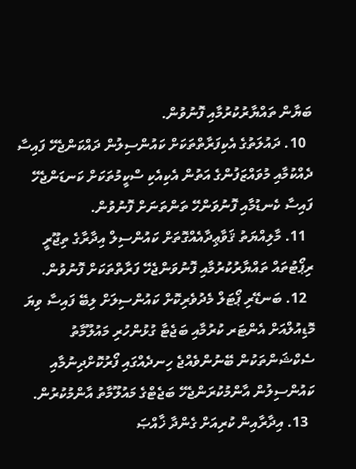ބަޔާން ތައްޔާރުކުރުމާއި ފޮނުވުން.
  10. ދައުލަތުގެ އެކިފަރާތްތަކަށް ކައުންސިލުން ދައްކަންޖެހޭ ފައިސާ ދެއްކުމާއި މުވައްޒަފުންގެ އަތުން އެކިއެކި ސްކީމުތަކަށް ކަނޑަންޖެހޭ ފައިސާ ކެނޑުމާއި ފޮނުވަންހޭ ތަންތަނަށް ފޮނުވުން.
  11. މާލިއްޔަތު ޤަވާޢިދާއެއްގޮތަށް ކައުންސިލް އިދާރާގެ ތިޖޫރީ ރިޕޯޓުތައް ތައްޔާރުކުރުމާއި ފޮނުވަންޖެހޭ ފަރާތްތަކަށް ފޮނުވުން.
  12. ބަނޑޭރި ޕޯޓަލް މެދުވެރިކޮށް ކައުންސިލަށް ލިބޭ ފައިސާ ވިޔަ މޮޑިއުލްއަށް އެންޓަރ ކުރުމާއި ބަޖެޓާ ގުޅުންހުރި މައުލޫމާތު ސެކްޝަންތަކުން ބޭނުންވެއްޖެ ހިނދެއްގައި ފޯރުކޮށްދިނުމާއި ކައުންސިލުން އާންމުކުރަންޖެހޭ ބަޖެޓްގެ މައުލޫމާތު އާންމުކުރުން.
  13. އިދާރާއިން ކުރިއަށް ގެންދާ ޚާއްޞަ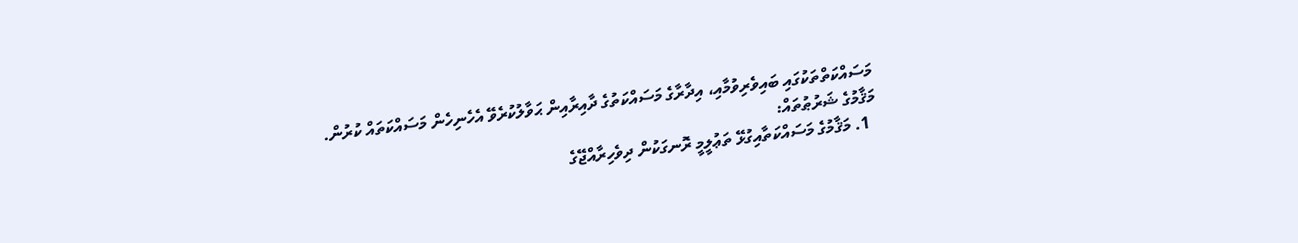މަސައްކަތްތަކުގައި ބައިވެރިވުމާއި، އިދާރާގެ މަސައްކަތުގެ ދާއިރާއިން ޙަވާލުކުރެވޭ އެހެނިހެން މަސައްކަތައް ކުރުން.
މަޤާމުގެ ޝަރުޠުތައް:
  1. މަޤާމުގެ މަސައްކަތާއިގުޅޭ ތަޢުލީމީ ރޮނގަކުން ދިވެހިރާއްޖޭގެ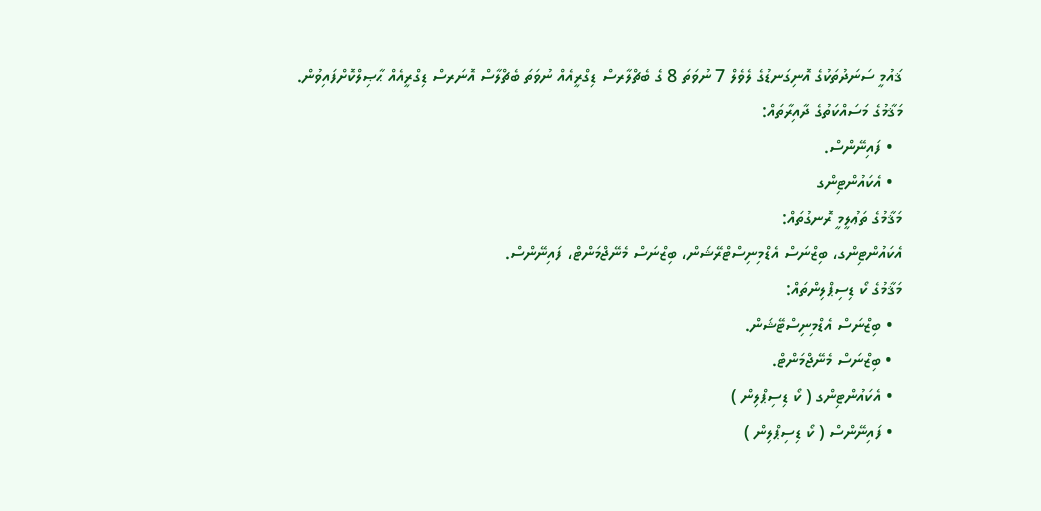ޤައުމީ ސަނަދުތަކުގެ އޮނިގަނޑުގެ ލެވެލް 7 ނުވަތަ 8 ގެ ބެޗްލާރސް ޑިގްރީއެއް ނުވަތަ ބެޗްލާސް އޮނަރސް ޑިގްރީއެއް ޙާޞިލްކޮށްފައިވުން.
މަޤާމުގެ މަސައްކަތުގެ ދާއިރާތައް:
  • ފައިނޭންސް.
  • އެކައުންޓިންގ
މަޤާމުގެ ތަޢުލީމީ ރޮނގުތައް:
އެކައުންޓިންގ، ބިޒްނަސް އެޑްމިނިސްޓްރޭޝަން، ބިޒްނަސް މެނޭޖްމަންޓް، ފައިނޭންސް.
މަޤާމުގެ ކޯ ޑިސިޕްލިންތައް:
  • ބިޒްނަސް އެޑްމިނިސްޓޭޝަން.
  • ބިޒްނަސް މެނޭޖްމަންޓް.
  • އެކައުންޓިންގ ( ކޯ ޑިސިޕްލިން )
  • ފައިނޭންސް ( ކޯ ޑިސިޕްލިން )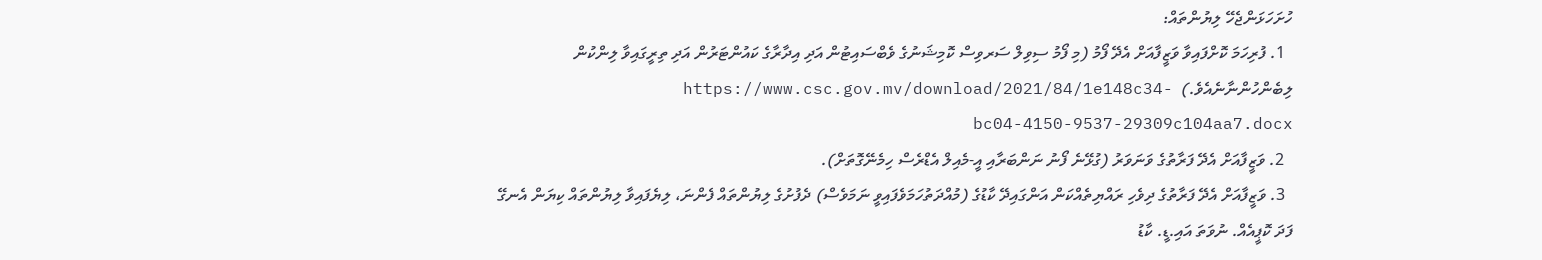ހުށަހަޅަންޖެހޭ ލިޔުންތައް:
  1. ފުރިހަމަ ކޮށްފައިވާ ވަޒީފާއަށް އެދޭ ފޯމު (މި ފޯމު ސިވިލް ސަރވިސް ކޮމިޝަނުގެ ވެބްސައިޓުން އަދި އިދާރާގެ ކައުންޓަރުން އަދި ތިރީގައިވާ ލިންކުން ލިބެންހުންނާނެއެވެ.)  https://www.csc.gov.mv/download/2021/84/1e148c34-bc04-4150-9537-29309c104aa7.docx
  2. ވަޒީފާއަށް އެދޭ ފަރާތުގެ ވަނަވަރު (ގުޅޭނެ ފޯނު ނަންބަރާއި އީ-މެއިލް އެޑްރެސް ހިމެނޭގޮތަށް).
  3. ވަޒީފާއަށް އެދޭ ފަރާތުގެ ދިވެހި ރައްޔިތެއްކަން އަންގައިދޭ ކާޑުގެ (މުއްދަތުހަމަވެފައިވީ ނަމަވެސް) ދެފުށުގެ ލިޔުންތައް ފެންނަ، ލިޔެފައިވާ ލިޔުންތައް ކިޔަން އެނގޭ ފަދަ ކޮޕީއެއް. ނުވަތަ އައި.ޑީ. ކާޑު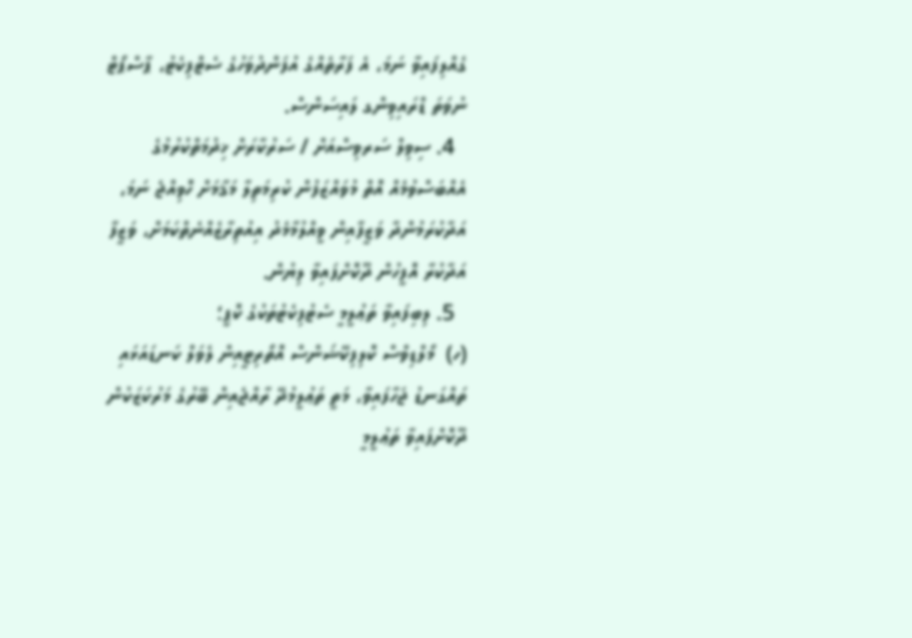ގެއްލިފައިވާ ނަމަ، އެ ފަރާތެއްގެ އުފަންދުވަހުގެ ސެޓްފިކެޓު، ޕާސްޕޯޓް ނުވަތަ ޑްރައިވިންގ ލައިސަންސް.
  4. ސިވިލް ސަރވިސްއަށް / ސަރުކާރަށް ޚިދުމަތްކުރުމުގެ އެއްބަސްވުމެއް އޮތް މުވައްޒަފުން ކުރިމަތިލާ މަޤާމަށް ހޮވިއްޖެ ނަމަ، އަދާކުރަމުންދާ ވަޒީފާއިން ވީއްލުމާމެދު އިއުތިރާޒެއްނެތްކަމަށް، ވަޒީފާ އަދާކުރާ އޮފީހުން ދޫކޮށްފައިވާ ލިޔުން.
  5. ލިބިފައިވާ ތަޢުލީމީ ސެޓުފިކެޓުތަކުގެ ކޮޕީ؛
(ހ)  މޯލްޑިވްސް ކޮލިފިކޭޝަންސް އޮތޯރިޓީއިން ލެވަލް ކަނޑައަޅައި ތައްގަނޑު ޖަހާފައިވާ، މަތީ ތަޢުލީމުދޭ ރާއްޖެއިން ބޭރުގެ މަރުކަޒަކުން ދޫކޮށްފައިވާ ތަޢުލީމީ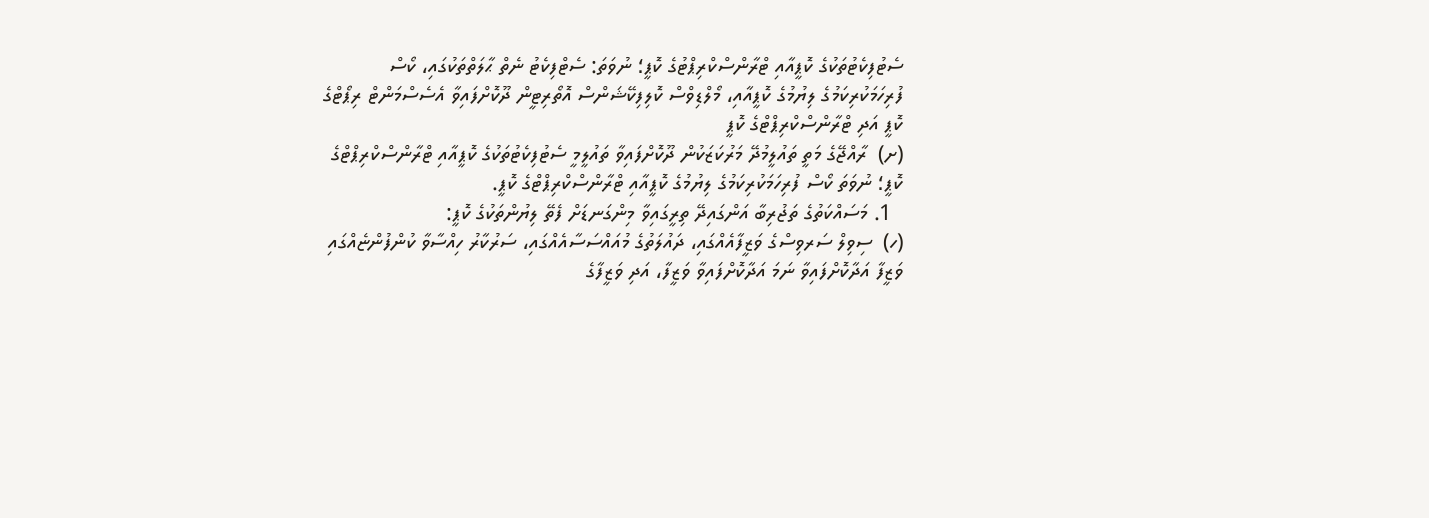ސެޓުފިކެޓުތަކުގެ ކޮޕީއާއި ޓްރާންސްކްރިޕްޓުގެ ކޮޕީ؛ ނުވަތަ: ސެޓްފިކެޓު ނެތް ޙާލަތްތަކުގައި، ކޯސް ފުރިހަމަކުރިކަމުގެ ލިޔުމުގެ ކޮޕީއާއި، މޯލްޑިވްސް ކޮލިފިކޭޝަންސް އޮތޯރިޓީން ދޫކޮށްފައިވާ އެސެސްމަންޓް ރިޕޯޓްގެ ކޮޕީ އަދި ޓްރާންސްކްރިޕްޓްގެ ކޮޕީ
(ށ)  ރާއްޖޭގެ މަތީ ތައުލީމުދޭ މަރުކަޒަކުން ދޫކޮށްފައިވާ ތައުލީމީ ސެޓުފިކެޓުތަކުގެ ކޮޕީއާއި ޓްރާންސްކްރިޕްޓްގެ ކޮޕީ؛ ނުވަތަ ކޯސް ފުރިހަމަކުރިކަމުގެ ލިޔުމުގެ ކޮޕީއާއި ޓްރާންސްކްރިޕްޓްގެ ކޮޕީ.
  1. މަސައްކަތުގެ ތަޖުރިބާ އަންގައިދޭ ތިރީގައިވާ މިންގަނޑަށް ފެތޭ ލިޔުންތަކުގެ ކޮޕީ:
(ހ)  ސިވިލް ސަރވިސްގެ ވަޒީފާއެއްގައި، ދައުލަތުގެ މުއައްސަސާއެއްގައި، ސަރުކާރު ހިއްސާވާ ކުންފުންޏެއްގައި ވަޒީފާ އަދާކޮށްފައިވާ ނަމަ އަދާކޮށްފައިވާ ވަޒީފާ، އަދި ވަޒީފާގެ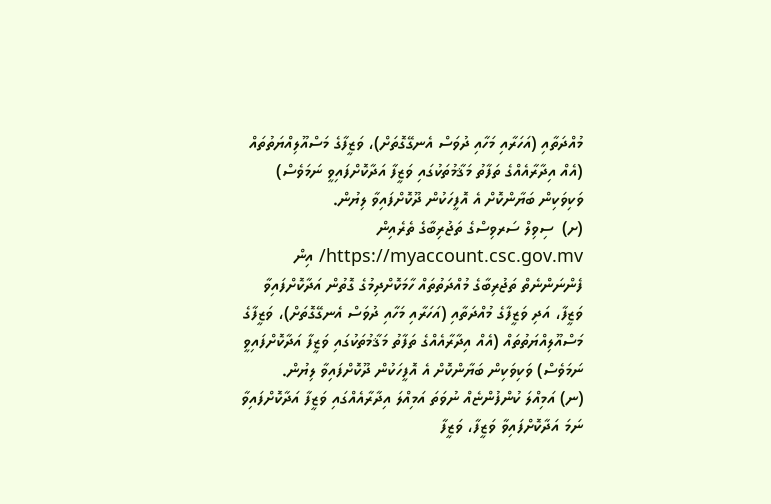މުއްދަތާއި (އަހަރާއި މަހާއި ދުވަސް އެނގޭގޮތަށް)، ވަޒީފާގެ މަސްއޫލިއްޔަތުތައް (އެއް އިދާރާއެއްގެ ތަފާތު މަޤާމުތަކުގައި ވަޒީފާ އަދާކޮށްފައިވީ ނަމަވެސް) ވަކިވަކިން ބަޔާންކޮށް އެ އޮފީހަކުން ދޫކޮށްފައިވާ ލިޔުން.
(ށ)  ސިވިލް ސަރވިސްގެ ތަޖުރިބާގެ ތެރެއިން https://myaccount.csc.gov.mv/ އިން ފެންނަންނެތް ތަޖުރިބާގެ މުއްދަތުތައް ހާމަކޮށްދިމުގެ ގޮތުން އަދާކޮށްފައިވާ ވަޒީފާ، އަދި ވަޒީފާގެ މުއްދަތާއި (އަހަރާއި މަހާއި ދުވަސް އެނގޭގޮތަށް)، ވަޒީފާގެ މަސްއޫލިއްޔަތުތައް (އެއް އިދާރާއެއްގެ ތަފާތު މަޤާމުތަކުގައި ވަޒީފާ އަދާކޮށްފައިވީ ނަމަވެސް) ވަކިވަކިން ބަޔާންކޮށް އެ އޮފީހަކުން ދޫކޮށްފައިވާ ލިޔުން.
(ނ) އަމިއްލަ ކުންފުންޏެއް ނުވަތަ އަމިއްލަ އިދާރާއެއްގައި ވަޒީފާ އަދާކޮށްފައިވާ ނަމަ އަދާކޮށްފައިވާ ވަޒީފާ، ވަޒީފާ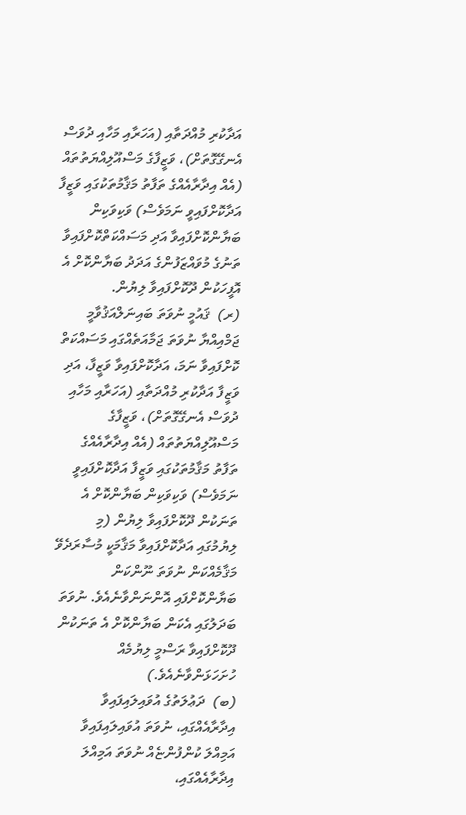އަދާކުރި މުއްދަތާއި (އަހަރާއި މަހާއި ދުވަސް އެނގޭގޮތަށް)، ވަޒީފާގެ މަސްއޫލިއްޔަތުތައް (އެއް އިދާރާއެއްގެ ތަފާތު މަޤާމުތަކުގައި ވަޒީފާ އަދާކޮށްފައިވީ ނަމަވެސް) ވަކިވަކިން ބަޔާންކޮށްފައިވާ އަދި މަސައްކަތްކޮށްފައިވާ ތަނުގެ މުވައްޒަފުންގެ އަދަދު ބަޔާންކޮށް އެ އޮފީހަކުން ދޫކޮށްފައިވާ ލިޔުން.
(ރ)  ޤައުމީ ނުވަތަ ބައިނަލްއަޤުވާމީ ޖަމްއިއްޔާ ނުވަތަ ޖަމާއަތެއްގައި މަސައްކަތް ކޮށްފައިވާ ނަމަ، އަދާކޮށްފައިވާ ވަޒީފާ، އަދި ވަޒީފާ އަދާކުރި މުއްދަތާއި (އަހަރާއި މަހާއި ދުވަސް އެނގޭގޮތަށް)، ވަޒީފާގެ މަސްއޫލިއްޔަތުތައް (އެއް އިދާރާއެއްގެ ތަފާތު މަޤާމުތަކުގައި ވަޒީފާ އަދާކޮށްފައިވީ ނަމަވެސް) ވަކިވަކިން ބަޔާންކޮށް އެ ތަނަކުން ދޫކޮށްފައިވާ ލިޔުން (މި ލިޔުމުގައި އަދާކޮށްފައިވާ މަޤާމަކީ މުސާރަދެވޭ މަޤާމެއްކަން ނުވަތަ ނޫންކަން ބަޔާންކޮށްފައި އޮންނަންވާނެއެވެ. ނުވަތަ ބަދަލުގައި އެކަން ބަޔާންކޮށް އެ ތަނަކުން ދޫކޮށްފައިވާ ރަސްމީ ލިޔުމެއް ހުށަހަޅަންވާނެއެވެ.)
(ބ)  ދަޢުލަތުގެ އުވައިލައިފައިވާ އިދާރާއެއްގައި، ނުވަތަ އުވައިލައިފައިވާ އަމިއްލަ ކުންފުންޏެއް ނުވަތަ އަމިއްލަ އިދާރާއެއްގައި،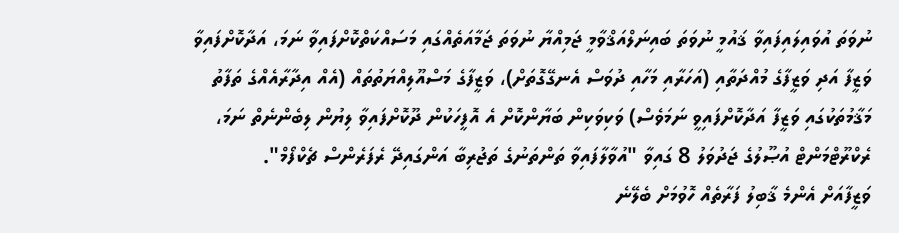ނުވަތަ އުވައިލައިފައިވާ ޤައުމީ ނުވަތަ ބައިނަލްއަޤްވާމީ ޖަމިއްޔާ ނުވަތަ ޖަމާއަތެއްގައި މަސައްކަތްކޮށްފައިވާ ނަމަ، އަދާކޮށްފައިވާ ވަޒީފާ އަދި ވަޒީފާގެ މުއްދަތާއި (އަހަރާއި މަހާއި ދުވަސް އެނގޭގޮތަށް)، ވަޒީފާގެ މަސްއޫލިއްޔަތުތައް (އެއް އިދާރާއެއްގެ ތަފާތު މަޤާމުތަކުގައި ވަޒީފާ އަދާކޮށްފައިވީ ނަމަވެސް) ވަކިވަކިން ބަޔާންކޮށް އެ އޮފީހަކުން ދޫކޮށްފައިވާ ލިޔުން ލިބެންނެތް ނަމަ، ރެކްރޫޓްމަންޓް އުޞޫލުގެ ޖަދުވަލު 8 ގައިވާ "އުވާލާފައިވާ ތަންތަނުގެ ތަޖުރިބާ އަންގައިދޭ ރެފަރެންސް ޗެކްފޯމް".
ވަޒީފާއަށް އެންމެ ޤާބިލު ފަރާތެއް ހޮވުމަށް ބެލޭނެ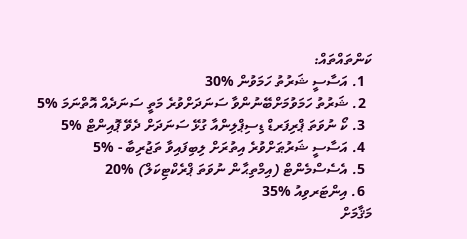ކަންތައްތައް:
  1. އަސާސީ ޝަރުތު ހަމަވުން %30
  2. ޝަރުތު ހަމަވުމަށްބޭނުންވާ ސަނަދަށްވުރެ މަތީ ސަނަދެއް އޮތްނަމަ %5
  3. ކޯ ނުވަތަ ޕްރިފަރޑް ޑިސިޕްލިންއާ ގުޅޭ ސަނަދަށް ދެވޭ ޕޮއިންޓް %5
  4. އަސާސީ ޝަރުޠަށްވުރެ އިތުރަށް ލިބިފައިވާ ތަޖުރިބާ - %5
  5. އެސެސްމެންޓް (އިމްތިޙާން ނުވަތަ ޕްރެކްޓިކަލް) %20
  6. އިންޓަރވިއު %35
މަޤާމަށް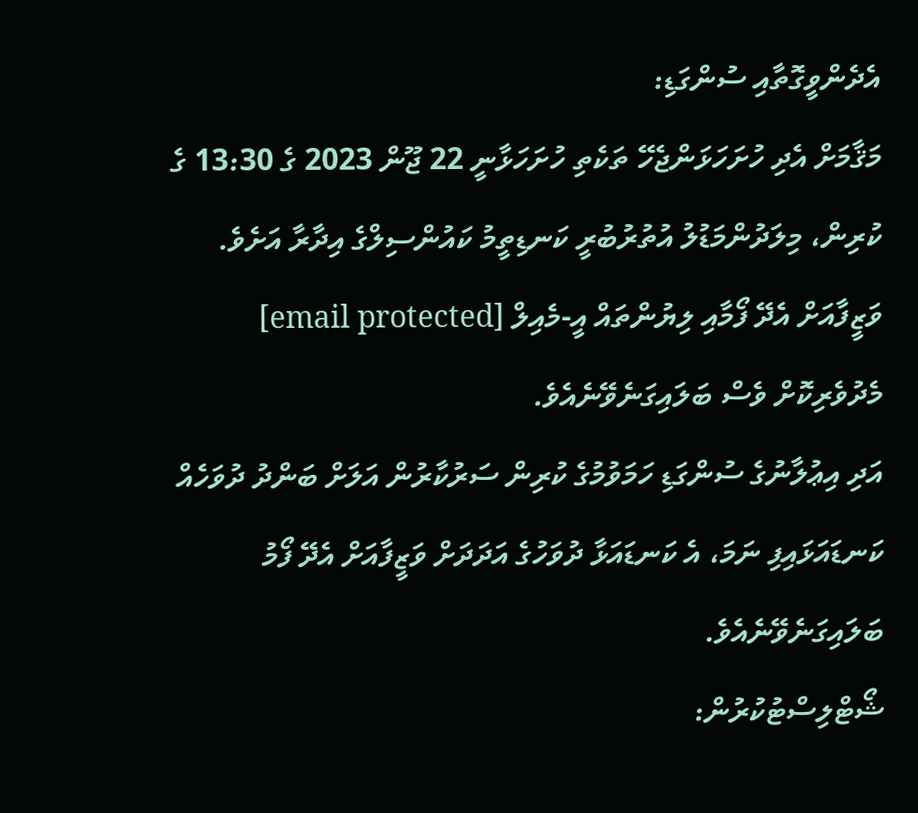އެދެންވީގޮތާއި ސުންގަޑި:
މަޤާމަށް އެދި ހުށަހަޅަންޖެހޭ ތަކެތި ހުށަހަޅާނީ 22 ޖޫން 2023 ގެ 13:30 ގެ ކުރިން، މިލަދުންމަޑުލު އުތުރުބުރީ ކަނޑިތީމު ކައުންސިލްގެ އިދާރާ އަށެވެ. ވަޒީފާއަށް އެދޭ ފޯމާއި ލިޔުންތައް އީ-މެއިލް [email protected] މެދުވެރިކޮށް ވެސް ބަލައިގަނެވޭނެއެވެ.
އަދި އިޢުލާނުގެ ސުންގަޑި ހަމަވުމުގެ ކުރިން ސަރުކާރުން އަލަށް ބަންދު ދުވަހެއް ކަނޑައަޅައިފި ނަމަ، އެ ކަނޑައަޅާ ދުވަހުގެ އަދަދަށް ވަޒީފާއަށް އެދޭ ފޯމު ބަލައިގަނެވޭނެއެވެ.
ޝޯޓްލިސްޓުކުރުން: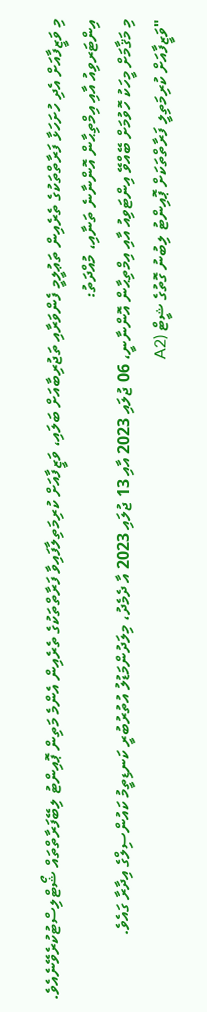މި ވަޒީފާއަށް އެދި ހުށަހަޅާ ފަރާތްތަކުގެ ތެރެއިން ތަޢުލީމީ ފެންވަރާއި ތަޖުރިބާއަށް ބަލައި، ވަޒީފާއަށް ކުރިމަތިލާފައިވާ ފަރާތްތަކުގެ ތެރެއިން އެންމެ މަތިން ޕޮއިންޓު ލިބޭފަރާތްތައް ޝޯޓްލިސްޓުކުރެވޭނެއެވެ.
އިންޓަރވިއު އާއި އިމްތިޙާން އޮންނާނެ ތަނާއި، މުއްދަތު:
މި މަޤާމަށް މީހަކު ހޮވުމަށް ބޭއްވޭ އިންޓަވިއު އާއި އިމްތިޙާން އޮންނާނީ، 06 ޖުލައި 2023 އާއި 13 ޖުލައި 2023 އާ ދެމެދު، މިލަދުންމަޑުލު އުތުރުބުރީ ކަނޑިތީމު ކައުންސިލްގެ އިދާރާ ގައެވެ.
"ވަޒީފާއަށް ކުރިމަތިލީ ފަރާތްތަކަށް ޕޮއިންޓު ލިބުނު ގޮތުގެ ޝީޓް (A2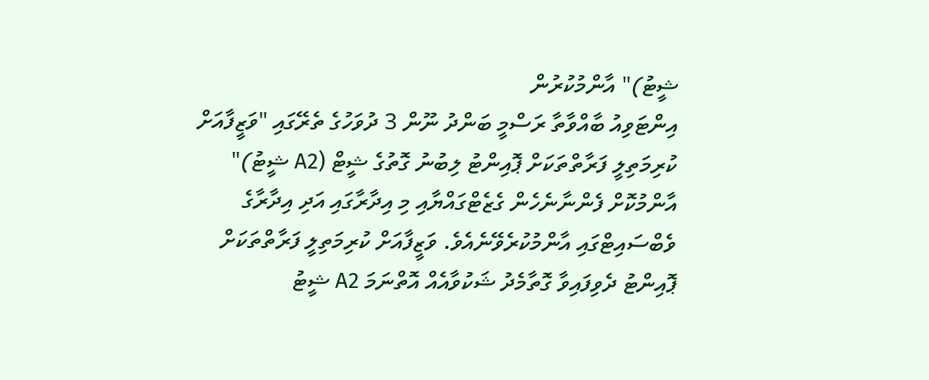ޝީޓު)" އާންމުކުރުން
އިންޓަވިއު ބާއްވާތާ ރަސްމީ ބަންދު ނޫން 3 ދުވަހުގެ ތެރޭގައި "ވަޒީފާއަށް ކުރިމަތިލީ ފަރާތްތަކަށް ޕޮއިންޓު ލިބުނު ގޮތުގެ ޝީޓް (A2 ޝީޓު)" އާންމުކޮށް ފެންނާނެހެން ގެޒެޓްގައްޔާއި މި އިދާރާގައި އަދި އިދާރާގެ ވެބްސައިޓްގައި އާންމުކުރެވޭނެއެވެ. ވަޒީފާއަށް ކުރިމަތިލީ ފަރާތްތަކަށް ޕޮއިންޓު ދެވިފައިވާ ގޮތާމެދު ޝަކުވާއެއް އޮތްނަމަ A2 ޝީޓު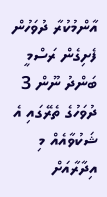އާންމުކުރާ ދުވަހުން ފެށިގެން ރަސްމީ ބަންދު ނޫން 3 ދުވަހުގެ ތެރޭގައި އެ ޝަކުވާއެއް މި އިދާރާއަށް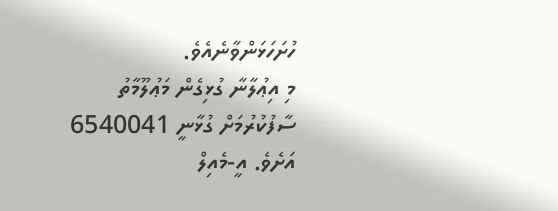ހުށަހަޅަންވާނެއެވެ.
މި އިޢުލާނާ ގުޅިގެން މަޢުލޫމާތު ސާފުކުރުމަށް ގުޅާނީ 6540041 އަށެވެ. އީ-މެއިލް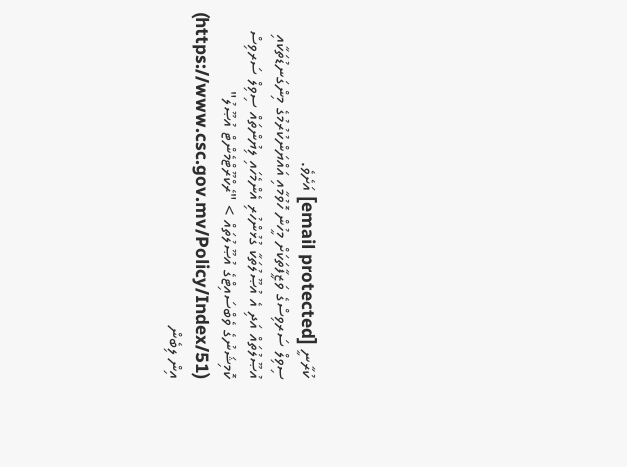ކުރާނީ [email protected] އަށެވެ.
ސިވިލް ސަރވިސްގެ ވަޒީފާތަކަށް މީހުން ހޮވުމާއި އައްޔަންކުރުމުގެ މިންގަނޑުތަކާއި އުޞޫލުތައް އަދި އެ އުޞޫލުތަކާ ގުޅުންހުރި އެންމެހައި ލިޔުންތައް ސިވިލް ސަރވިސް ކޮމިޝަނުގެ ވެބްސައިޓްގެ އުޞޫލުތައް > "ރެކްރޫޓްމެންޓް އުޞޫލު" (https://www.csc.gov.mv/Policy/Index/51) އިން ލިބެން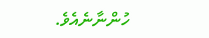ހުންނާނެއެވެ.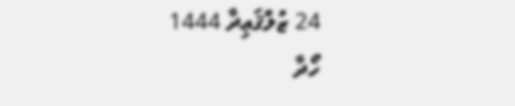24 ޒުލްޤަޢިދާ 1444
ހޯދާ